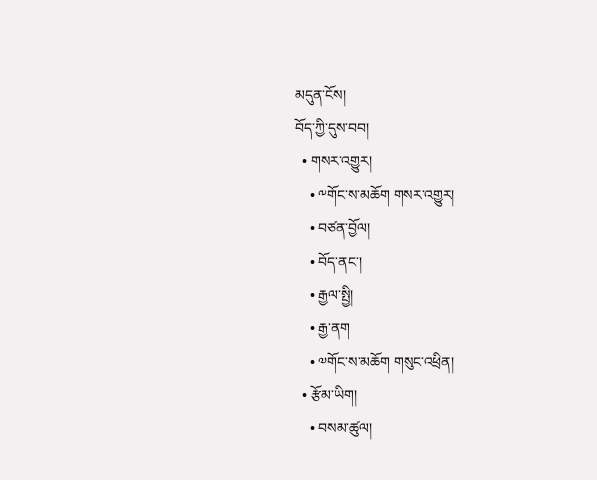མདུན་ངོས།
བོད་ཀྱི་དུས་བབ།
  • གསར་འགྱུར།
    • ༸གོང་ས་མཆོག གསར་འགྱུར།
    • བཙན་བྱོལ།
    • བོད་ནང་།
    • རྒྱལ་སྤྱི།
    • རྒྱ་ནག
    • ༧གོང་ས་མཆོག གསུང་འཕྲིན།
  • རྩོམ་ཡིག།
    • བསམ་ཚུལ།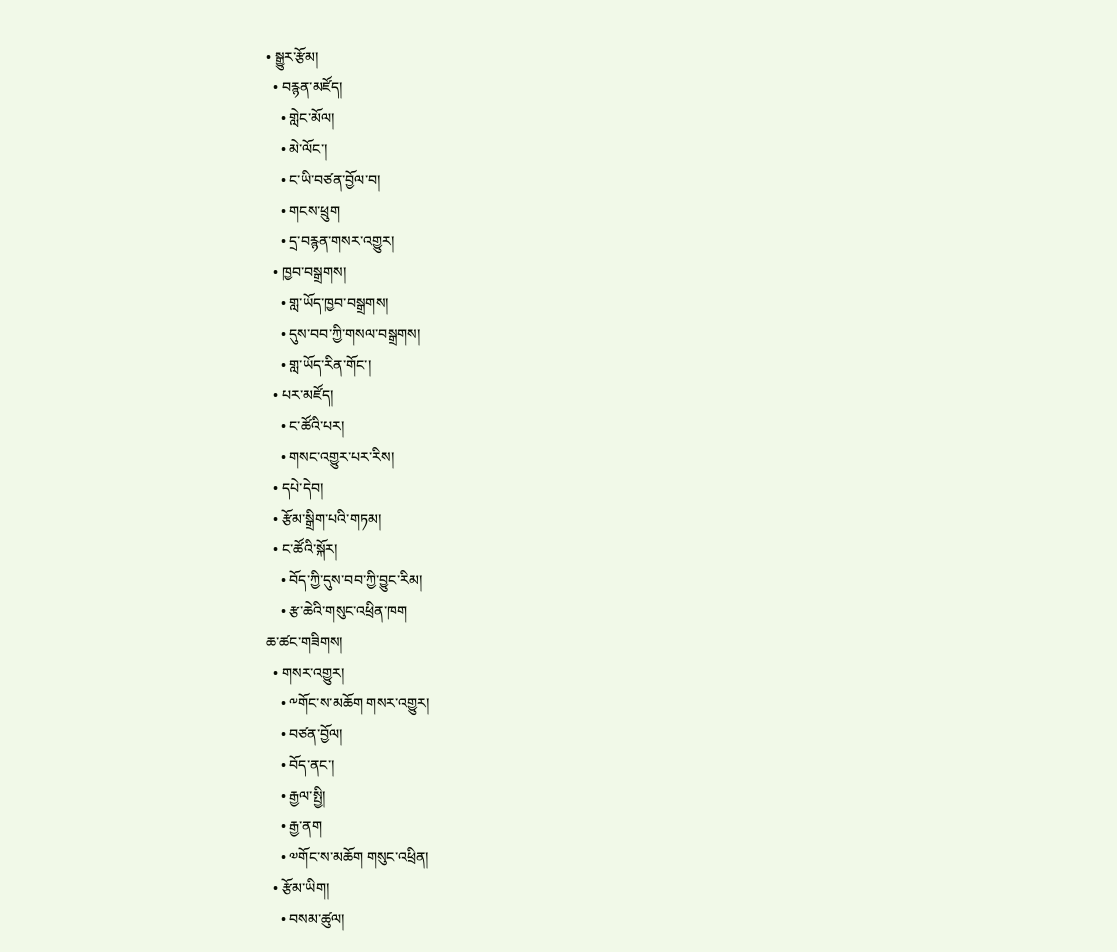• སྒྱུར་རྩོམ།
  • བརྙན་མཛོད།
    • གླེང་མོལ།
    • མེ་ལོང་།
    • ང་ཡི་བཙན་བྱོལ་བ།
    • གངས་ཕྲུག
    • དྲ་བརྙན་གསར་འགྱུར།
  • ཁྱབ་བསྒྲགས།
    • གླ་ཡོད་ཁྱབ་བསྒྲགས།
    • དུས་བབ་ཀྱི་གསལ་བསྒྲགས།
    • གླ་ཡོད་རིན་གོང་།
  • པར་མཛོད།
    • ང་ཚོའི་པར།
    • གསང་འགྱུར་པར་རིས།
  • དཔེ་དེབ།
  • རྩོམ་སྒྲིག་པའི་གཏམ།
  • ང་ཚོའི་སྐོར།
    • བོད་ཀྱི་དུས་བབ་ཀྱི་བྱུང་རིམ།
    • རྩ་ཆེའི་གསུང་འཕྲིན་ཁག
ཆ་ཚང་གཟིགས།
  • གསར་འགྱུར།
    • ༸གོང་ས་མཆོག གསར་འགྱུར།
    • བཙན་བྱོལ།
    • བོད་ནང་།
    • རྒྱལ་སྤྱི།
    • རྒྱ་ནག
    • ༧གོང་ས་མཆོག གསུང་འཕྲིན།
  • རྩོམ་ཡིག།
    • བསམ་ཚུལ།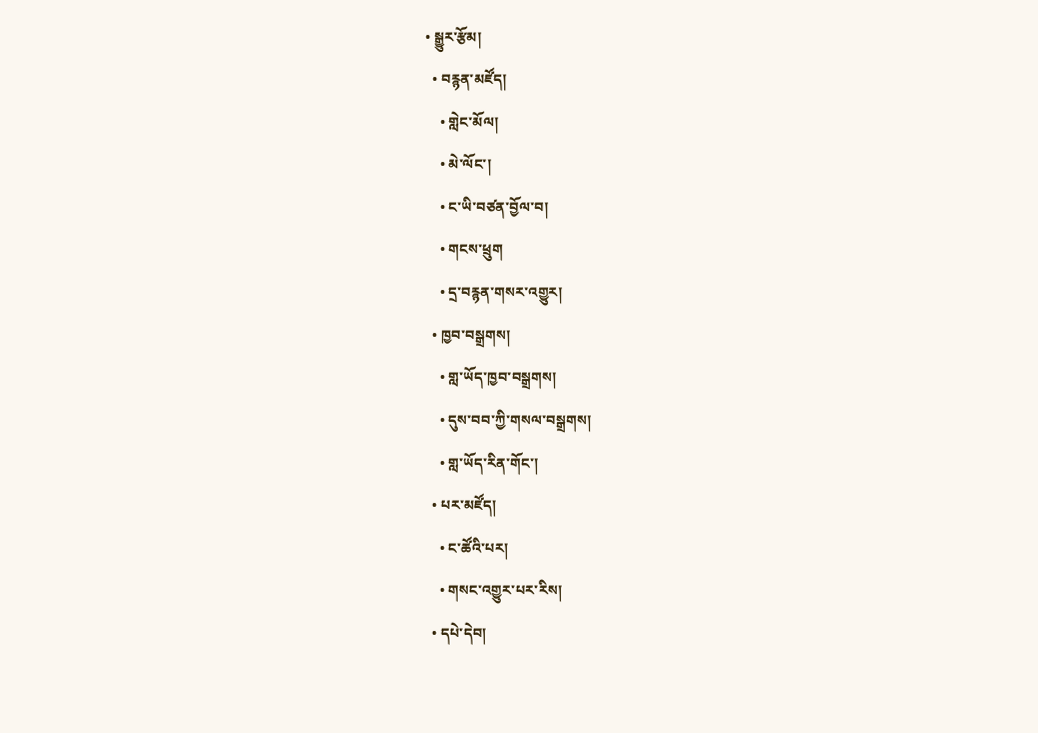• སྒྱུར་རྩོམ།
  • བརྙན་མཛོད།
    • གླེང་མོལ།
    • མེ་ལོང་།
    • ང་ཡི་བཙན་བྱོལ་བ།
    • གངས་ཕྲུག
    • དྲ་བརྙན་གསར་འགྱུར།
  • ཁྱབ་བསྒྲགས།
    • གླ་ཡོད་ཁྱབ་བསྒྲགས།
    • དུས་བབ་ཀྱི་གསལ་བསྒྲགས།
    • གླ་ཡོད་རིན་གོང་།
  • པར་མཛོད།
    • ང་ཚོའི་པར།
    • གསང་འགྱུར་པར་རིས།
  • དཔེ་དེབ།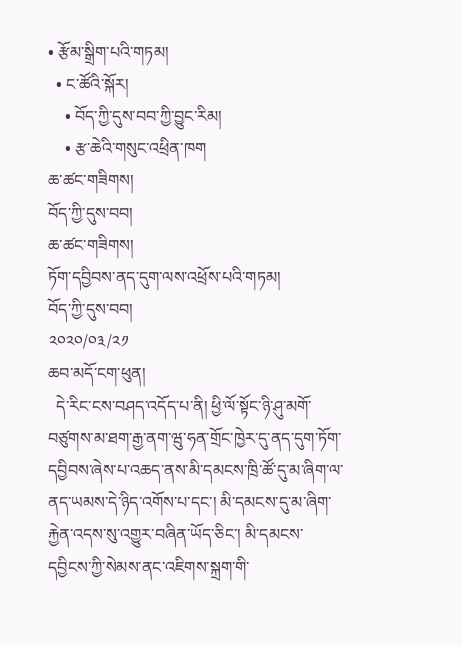• རྩོམ་སྒྲིག་པའི་གཏམ།
  • ང་ཚོའི་སྐོར།
    • བོད་ཀྱི་དུས་བབ་ཀྱི་བྱུང་རིམ།
    • རྩ་ཆེའི་གསུང་འཕྲིན་ཁག
ཆ་ཚང་གཟིགས།
བོད་ཀྱི་དུས་བབ།
ཆ་ཚང་གཟིགས།
ཏོག་དབྱིབས་ནད་དུག་ལས་འཕྲོས་པའི་གཏམ།
བོད་ཀྱི་དུས་བབ།
༢༠༢༠/༠༣/༢༡
ཆབ་མདོ་ངག་ཕུན།
  དེ་རིང་ངས་བཤད་འདོད་པ་ནི། ཕྱི་ལོ་སྟོང་ཉི་ཤུ་མགོ་བཙུགས་མ་ཐག་རྒྱ་ནག་ཝུ་ཧན་གྲོང་ཁྱེར་དུ་ནད་དུག་ཏོག་དབྱིབས་ཞེས་པ་འཆད་ནས་མི་དམངས་ཁྲི་ཚོ་དུ་མ་ཞིག་ལ་ནད་ཡམས་དེ་ཉིད་འགོས་པ་དང་། མི་དམངས་དུ་མ་ཞིག་རྐྱེན་འདས་སུ་འགྱུར་བཞིན་ཡོད་ཅིང་། མི་དམངས་དབྱིངས་ཀྱི་སེམས་ནང་འཇིགས་སྐྲག་གི་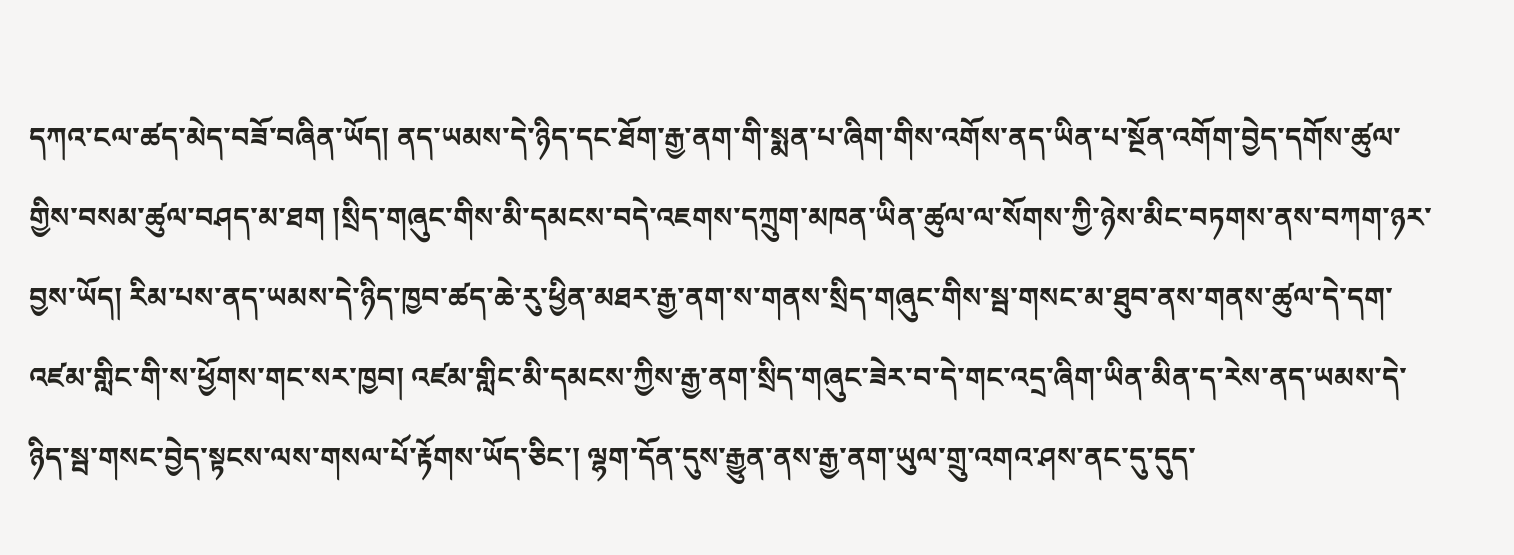དཀའ་ངལ་ཚད་མེད་བཟོ་བཞིན་ཡོད། ནད་ཡམས་དེ་ཉིད་དང་ཐོག་རྒྱ་ནག་གི་སྨན་པ་ཞིག་གིས་འགོས་ནད་ཡིན་པ་སྔོན་འགོག་བྱེད་དགོས་ཚུལ་གྱིས་བསམ་ཚུལ་བཤད་མ་ཐག །སྲིད་གཞུང་གིས་མི་དམངས་བདེ་འཇགས་དཀྲུག་མཁན་ཡིན་ཚུལ་ལ་སོགས་ཀྱི་ཉེས་མིང་བཏགས་ནས་བཀག་ཉར་བྱས་ཡོད། རིམ་པས་ནད་ཡམས་དེ་ཉིད་ཁྱབ་ཚད་ཆེ་རུ་ཕྱིན་མཐར་རྒྱ་ནག་ས་གནས་སྲིད་གཞུང་གིས་སྦ་གསང་མ་ཐུབ་ནས་གནས་ཚུལ་དེ་དག་འཛམ་གླིང་གི་ས་ཕྱོགས་གང་སར་ཁྱབ། འཛམ་གླིང་མི་དམངས་ཀྱིས་རྒྱ་ནག་སྲིད་གཞུང་ཟེར་བ་དེ་གང་འདྲ་ཞིག་ཡིན་མིན་ད་རེས་ནད་ཡམས་དེ་ཉིད་སྦ་གསང་བྱེད་སྟངས་ལས་གསལ་པོ་རྟོགས་ཡོད་ཅིང་། ལྷག་དོན་དུས་རྒྱུན་ནས་རྒྱ་ནག་ཡུལ་གྲུ་འགའ་ཤས་ནང་དུ་དུད་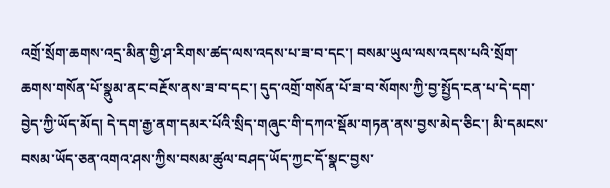འགྲོ་སྲོག་ཆགས་འདྲ་མིན་གྱི་ཤ་རིགས་ཚད་ལས་འདས་པ་ཟ་བ་དང་། བསམ་ཡུལ་ལས་འདས་པའི་སྲོག་ཆགས་གསོན་པོ་སྣུམ་ནང་བརྔོས་ནས་ཟ་བ་དང་། དུད་འགྲོ་གསོན་པོ་ཟ་བ་སོགས་ཀྱི་བྱ་སྤྱོད་ངན་པ་དེ་དག་བྱེད་ཀྱི་ཡོད་མོད། དེ་དག་རྒྱ་ནག་དམར་པོའི་སྲིད་གཞུང་གི་དཀའ་སྡོམ་གཏན་ནས་བྱས་མེད་ཅིང་། མི་དམངས་བསམ་ཡོད་ཅན་འགའ་ཤས་ཀྱིས་བསམ་ཚུལ་བཤད་ཡོད་ཀྱང་དོ་སྣང་བྱས་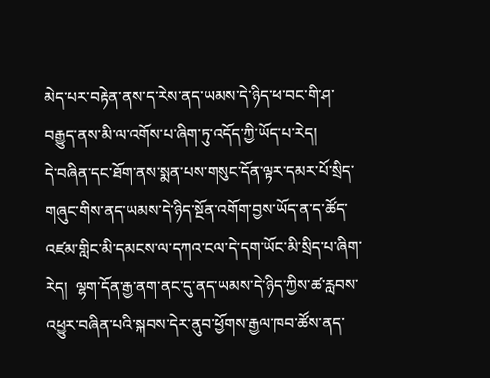མེད་པར་བརྟེན་ནས་ད་རེས་ནད་ཡམས་དེ་ཉིད་ཕ་བང་གི་ཤ་བརྒྱུད་ནས་མི་ལ་འགོས་པ་ཞིག་ཏུ་འདོད་ཀྱི་ཡོད་པ་རེད།
དེ་བཞིན་དང་ཐོག་ནས་སྨན་པས་གསུང་དོན་ལྟར་དམར་པོ་སྲིད་གཞུང་གིས་ནད་ཡམས་དེ་ཉིད་སྔོན་འགོག་བྱས་ཡོད་ན་ད་ཚོད་འཛམ་གླིང་མི་དམངས་ལ་དཀའ་ངལ་དེ་དག་ཡོང་མི་སྲིད་པ་ཞིག་རེད།  ལྷག་དོན་རྒྱ་ནག་ནང་དུ་ནད་ཡམས་དེ་ཉིད་ཀྱིས་ཚ་རླབས་འཕྱུར་བཞིན་པའི་སྐབས་དེར་ནུབ་ཕྱོགས་རྒྱལ་ཁབ་ཚོས་ནད་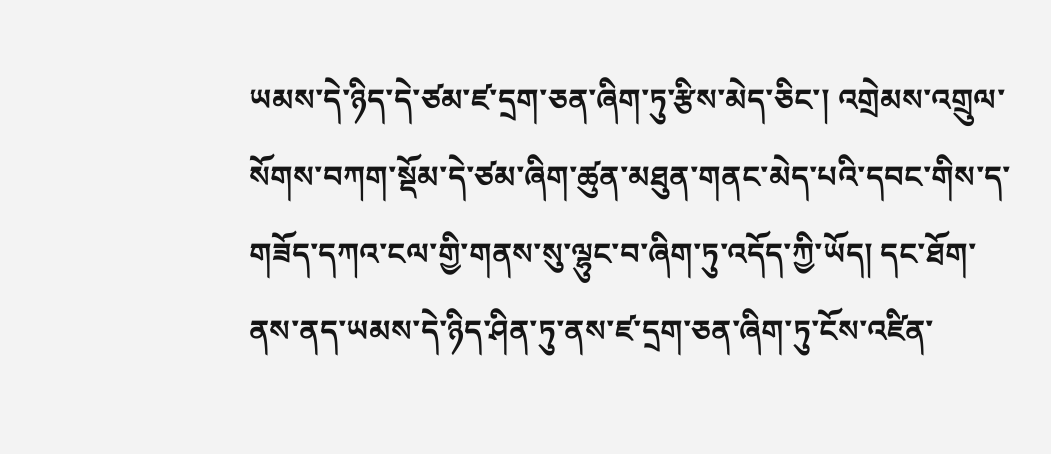ཡམས་དེ་ཉིད་དེ་ཙམ་ཛ་དྲག་ཅན་ཞིག་ཏུ་རྩིས་མེད་ཅིང་། འགྲེམས་འགྲུལ་སོགས་བཀག་སྡོམ་དེ་ཙམ་ཞིག་ཚུན་མཐུན་གནང་མེད་པའི་དབང་གིས་ད་གཟོད་དཀའ་ངལ་གྱི་གནས་སུ་ལྷུང་བ་ཞིག་ཏུ་འདོད་ཀྱི་ཡོད། དང་ཐོག་ནས་ནད་ཡམས་དེ་ཉིད་ཤིན་ཏུ་ནས་ཛ་དྲག་ཅན་ཞིག་ཏུ་ངོས་འཛིན་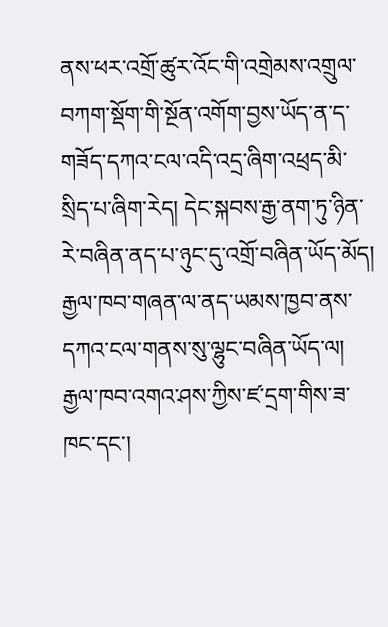ནས་ཕར་འགྲོ་ཚུར་འོང་གི་འགྲེམས་འགྲུལ་བཀག་སྡོག་གི་སྔོན་འགོག་བྱས་ཡོད་ན་ད་གཟོད་དཀའ་ངལ་འདི་འདྲ་ཞིག་འཕྲད་མི་སྲིད་པ་ཞིག་རེད། དེང་སྐབས་རྒྱ་ནག་ཏུ་ཉིན་རེ་བཞིན་ནད་པ་ཉུང་དུ་འགྲོ་བཞིན་ཡོད་མོད། རྒྱལ་ཁབ་གཞན་ལ་ནད་ཡམས་ཁྱབ་ནས་དཀའ་ངལ་གནས་སུ་ལྷུང་བཞིན་ཡོད་ལ། རྒྱལ་ཁབ་འགའ་ཤས་ཀྱིས་ཛ་དྲག་གིས་ཟ་ཁང་དང་།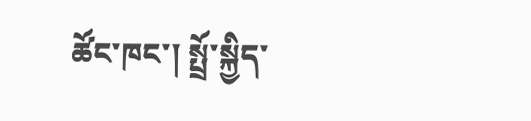ཚོང་ཁང་། སྤྲོ་སྐྱིད་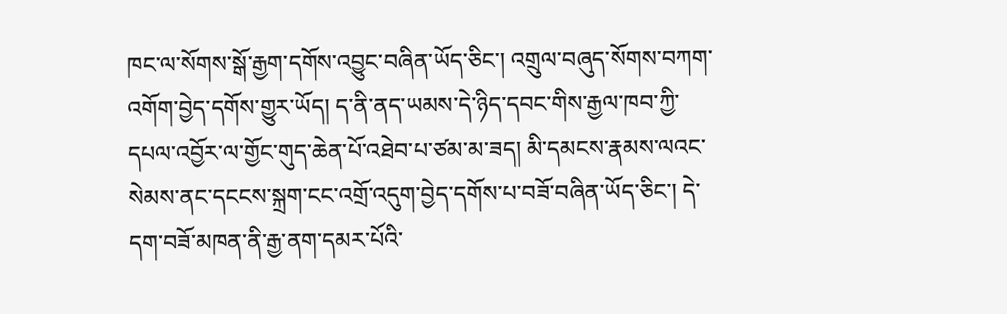ཁང་ལ་སོགས་སྒོ་རྒྱག་དགོས་འབྱུང་བཞིན་ཡོད་ཅིང་། འགྲུལ་བཞུད་སོགས་བཀག་འགོག་བྱེད་དགོས་གྱུར་ཡོད། ད་ནི་ནད་ཡམས་དེ་ཉིད་དབང་གིས་རྒྱལ་ཁབ་ཀྱི་དཔལ་འབྱོར་ལ་གྱོང་གུད་ཆེན་པོ་འཐེབ་པ་ཙམ་མ་ཟད། མི་དམངས་རྣམས་ལའང་སེམས་ནང་དངངས་སྐྲག་ངང་འགྲོ་འདུག་བྱེད་དགོས་པ་བཟོ་བཞིན་ཡོད་ཅིང་། དེ་དག་བཟོ་མཁན་ནི་རྒྱ་ནག་དམར་པོའི་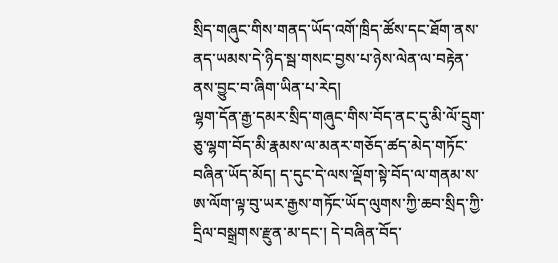སྲིད་གཞུང་གིས་གནད་ཡོད་འགོ་ཁྲིད་ཚོས་དང་ཐོག་ནས་ནད་ཡམས་དེ་ཉིད་སྦ་གསང་བྱས་པ་ཉེས་ལེན་ལ་བརྟེན་ནས་བྱུང་བ་ཞིག་ཡིན་པ་རེད།
ལྷག་དོན་རྒྱ་དམར་སྲིད་གཞུང་གིས་བོད་ནང་དུ་མི་ལོ་དྲུག་ཅུ་ལྷག་བོད་མི་རྣམས་ལ་མནར་གཅོད་ཚད་མེད་གཏོང་བཞིན་ཡོད་མོད། ད་དུང་དེ་ལས་ལྡོག་སྟེ་བོད་ལ་གནམ་ས་ཨ་ལོག་ལྟ་བུ་ཡར་རྒྱས་གཏོང་ཡོད་ལུགས་ཀྱི་ཆབ་སྲིད་ཀྱི་དྲིལ་བསྒྲགས་རྫུན་མ་དང་། དེ་བཞིན་བོད་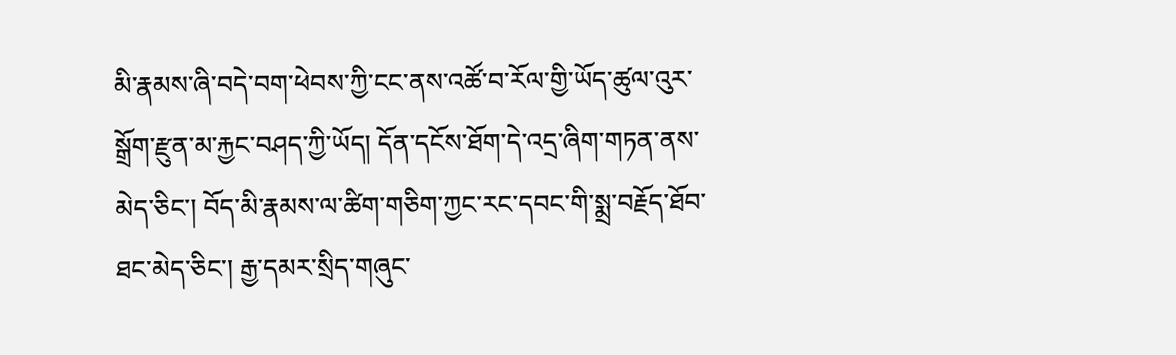མི་རྣམས་ཞི་བདེ་བག་ཕེབས་ཀྱི་ངང་ནས་འཚོ་བ་རོལ་གྱི་ཡོད་ཚུལ་འུར་སྒྲོག་རྫུན་མ་རྐྱང་བཤད་ཀྱི་ཡོད། དོན་དངོས་ཐོག་དེ་འདྲ་ཞིག་གཏན་ནས་མེད་ཅིང་། བོད་མི་རྣམས་ལ་ཚིག་གཅིག་ཀྱང་རང་དབང་གི་སྨྲ་བརྗོད་ཐོབ་ཐང་མེད་ཅིང་། རྒྱ་དམར་སྲིད་གཞུང་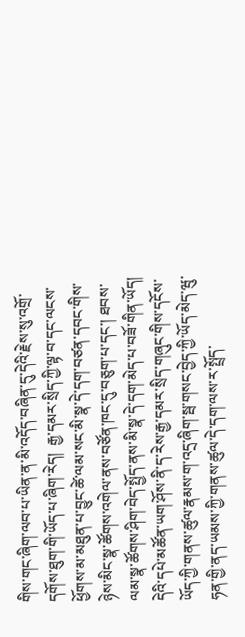གིས་གང་ཞིག་ལབ་པ་ཡིན་ན་མི་འདོད་བཞིན་དུ་དེའི་རྗེས་སུ་འགྲོ་དགོས་ཐུག་གི་ཡོད་པ་ཞིག་རེད།  རྒྱ་དམར་སྲིད་ཀྱི་ལྟ་བ་དང་ལངས་ཕྱོགས་མ་མཐུན་པ་བྱུང་ཚེ་ལམ་སང་མི་སྣ་དེ་དག་བཙན་དབང་གིས་ཉེས་མིང་སྣ་ཚོགས་འགེལ་ནས་བཙོན་ཁང་དུ་བཅུག་པ་དང་། ཐབས་ལམ་སྣ་ཚོགས་ཤིག་བེད་སྤྱོད་ནས་མི་སྣ་དེ་དག་མེད་པ་བཟོ་གིན་ཡོད། དེའི་དཔེ་མཚོན་ཡག་ཤོས་ནི་ད་རེས་རྒྱ་དམར་སྲིད་གཞུང་གིས་དངོས་ཡོད་ཀྱི་གནས་ཚུལ་རྣམས་ག་འདྲ་ཞིག་སྦ་གསང་བྱེད་ཀྱི་ཡོད་མེད་ཝུ་ཧན་གྱི་ནད་ཡམས་ཀྱི་གནས་ཚུལ་དེ་དག་ལས་ར་སྤྲོད་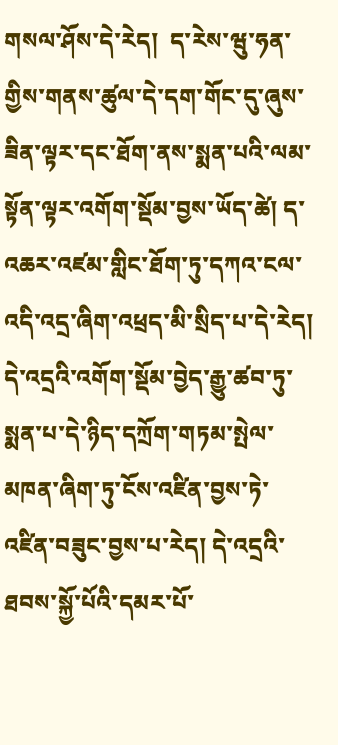གསལ་ཤོས་དེ་རེད།  ད་རེས་ཝུ་ཧན་གྱིས་གནས་ཚུལ་དེ་དག་གོང་དུ་ཞུས་ཟིན་ལྟར་དང་ཐོག་ནས་སྨན་པའི་ལམ་སྟོན་ལྟར་འགོག་སྡོམ་བྱས་ཡོད་ཚེ། ད་འཆར་འཛམ་གླིང་ཐོག་ཏུ་དཀའ་ངལ་འདི་འདྲ་ཞིག་འཕྲད་མི་སྲིད་པ་དེ་རེད། དེ་འདྲའི་འགོག་སྡོམ་བྱེད་རྒྱུ་ཚབ་ཏུ་སྨན་པ་དེ་ཉིད་དཀྲོག་གཏམ་སྤེལ་མཁན་ཞིག་ཏུ་ངོས་འཛིན་བྱས་ཏེ་འཛིན་བཟུང་བྱས་པ་རེད། དེ་འདྲའི་ཐབས་སྐྱོ་པོའི་དམར་པོ་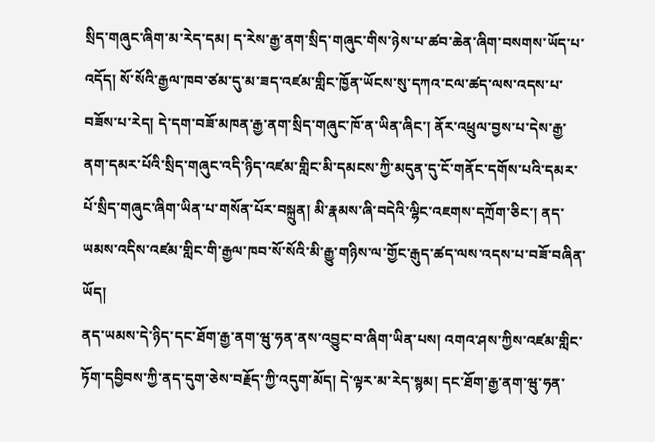སྲིད་གཞུང་ཞིག་མ་རེད་དམ། ད་རེས་རྒྱ་ནག་སྲིད་གཞུང་གིས་ཉེས་པ་ཚབ་ཆེན་ཞིག་བསགས་ཡོད་པ་འདོད། སོ་སོའི་རྒྱལ་ཁབ་ཙམ་དུ་མ་ཟད་འཛམ་གླིང་ཁྱོན་ཡོངས་སུ་དཀའ་ངལ་ཚད་ལས་འདས་པ་བཟོས་པ་རེད། དེ་དག་བཟོ་མཁན་རྒྱ་ནག་སྲིད་གཞུང་ཁོ་ན་ཡིན་ཞིང་། ནོར་འཕྲུལ་བྱས་པ་དེས་རྒྱ་ནག་དམར་པོའི་སྲིད་གཞུང་འདི་ཉིད་འཛམ་གླིང་མི་དམངས་ཀྱི་མདུན་དུ་ངོ་གནོང་དགོས་པའི་དམར་པོ་སྲིད་གཞུང་ཞིག་ཡིན་པ་གསོན་པོར་བསྐྲུན། མི་རྣམས་ཞི་བདེའི་ལྷིང་འཇགས་དཀྲོག་ཅིང་། ནད་ཡམས་འདིས་འཛམ་གླིང་གི་རྒྱལ་ཁབ་སོ་སོའི་མི་རྒྱུ་གཉིས་ལ་གྱོང་རྒུད་ཚད་ལས་འདས་པ་བཟོ་བཞིན་ཡོད།
ནད་ཡམས་དེ་ཉིད་དང་ཐོག་རྒྱ་ནག་ཝུ་ཧན་ནས་འབྱུང་བ་ཞིག་ཡིན་པས། འགའ་ཤས་ཀྱིས་འཛམ་གླིང་ཏོག་དབྱིབས་ཀྱི་ནད་དུག་ཅེས་བརྗོད་ཀྱི་འདུག་མོད། དེ་ལྟར་མ་རེད་སྙམ། དང་ཐོག་རྒྱ་ནག་ཝུ་ཧན་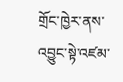གྲོང་ཁྱེར་ནས་འབྱུང་སྟེ་འཛམ་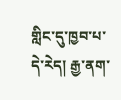གླིང་དུ་ཁྱབ་པ་དེ་རེད། རྒྱ་ནག་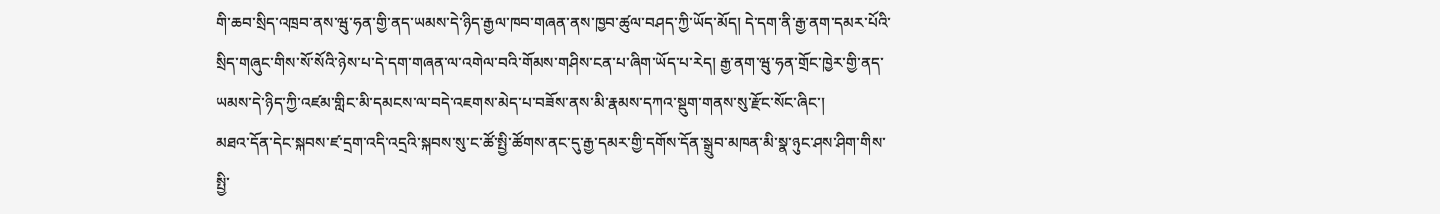གི་ཆབ་སྲིད་འཁྲབ་ནས་ཝུ་ཧན་གྱི་ནད་ཡམས་དེ་ཉིད་རྒྱལ་ཁབ་གཞན་ནས་ཁྱབ་ཚུལ་བཤད་ཀྱི་ཡོད་མོད། དེ་དག་ནི་རྒྱ་ནག་དམར་པོའི་སྲིད་གཞུང་གིས་སོ་སོའི་ཉེས་པ་དེ་དག་གཞན་ལ་འགེལ་བའི་གོམས་གཤིས་ངན་པ་ཞིག་ཡོད་པ་རེད། རྒྱ་ནག་ཝུ་ཧན་གྲོང་ཁྱེར་གྱི་ནད་ཡམས་དེ་ཉིད་ཀྱི་འཛམ་གླིང་མི་དམངས་ལ་བདེ་འཇགས་མེད་པ་བཟོས་ནས་མི་རྣམས་དཀའ་སྡུག་གནས་སུ་རྫོང་སོང་ཞིང་།
མཐའ་དོན་དེང་སྐབས་ཛ་དྲག་འདི་འདྲའི་སྐབས་སུ་ང་ཚོ་སྤྱི་ཚོགས་ནང་དུ་རྒྱ་དམར་གྱི་དགོས་དོན་སྒྲུབ་མཁན་མི་སྣ་ཉུང་ཤས་ཤིག་གིས་སྤྱི་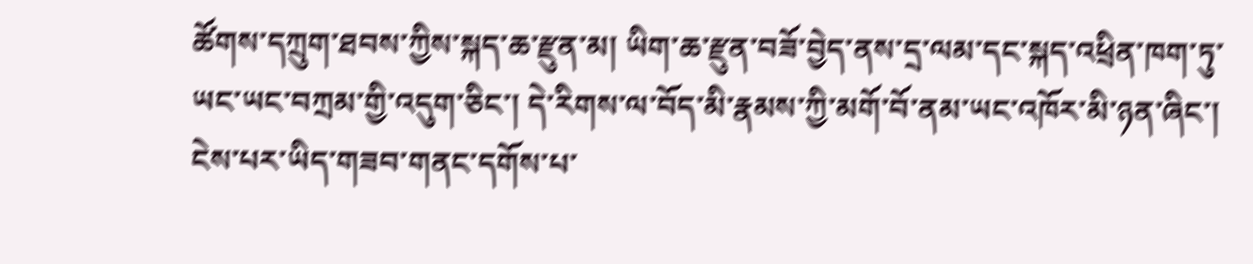ཚོགས་དཀྲུག་ཐབས་ཀྱིས་སྐད་ཆ་རྫུན་མ། ཡིག་ཆ་རྫུན་བཟོ་བྱེད་ནས་དྲ་ལམ་དང་སྐད་འཕྲིན་ཁག་ཏུ་ཡང་ཡང་བཀྲམ་གྱི་འདུག་ཅིང་། དེ་རིགས་ལ་བོད་མི་རྣམས་ཀྱི་མགོ་བོ་ནམ་ཡང་འཁོར་མི་ཉན་ཞིང་། ངེས་པར་ཡིད་གཟབ་གནང་དགོས་པ་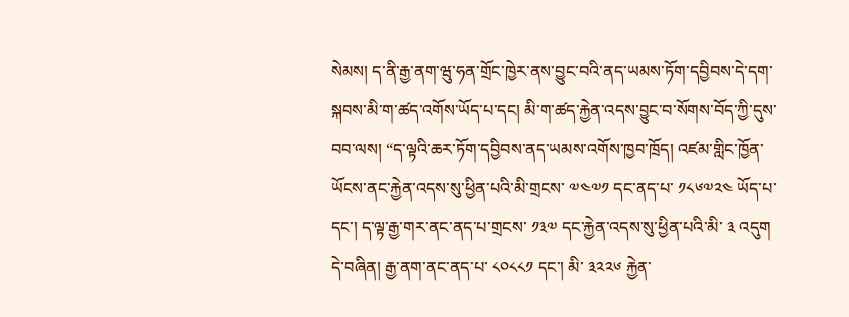སེམས། ད་ནི་རྒྱ་ནག་ཝུ་ཧན་གྲོང་ཁྱེར་ནས་བྱུང་བའི་ནད་ཡམས་ཏོག་དབྱིབས་དེ་དག་སྐབས་མི་ག་ཚད་འགོས་ཡོད་པ་དང། མི་ག་ཚད་རྐྱེན་འདས་བྱུང་བ་སོགས་བོད་ཀྱི་དུས་བབ་ལས། “ད་ལྟའི་ཆར་ཏོག་དབྱིབས་ནད་ཡམས་འགོས་ཁྱབ་ཁྲོད། འཛམ་གླིང་ཁྱོན་ཡོངས་ནང་རྐྱེན་འདས་སུ་ཕྱིན་པའི་མི་གྲངས་ ༧༤༧༡ དང་ནད་པ་ ༡༨༦༧༢༤ ཡོད་པ་དང་། ད་ལྟ་རྒྱ་གར་ནང་ནད་པ་གྲངས་ ༡༣༧ དང་རྐྱེན་འདས་སུ་ཕྱིན་པའི་མི་ ༣ འདུག དེ་བཞིན། རྒྱ་ནག་ནང་ནད་པ་ ༨༠༨༨༡ དང་། མི་ ༣༢༢༦ རྐྱེན་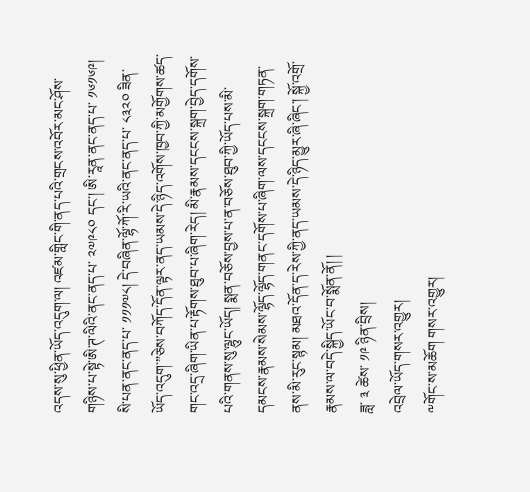འདས་སུ་ཕྱིན་ཡོད་འདུག་ལ། འཛམ་གླིང་གི་ནད་པའི་གྲངས་འབོར་མང་ཤོས་གཉིས་པ་སྟེ་ཨི་ཊ་ལིའི་ནང་ནད་པ་ ༢༧༩༨༠ དང་། ཨི་རཱན་ནང་ནད་པ་ ༡༦༡༦༩། སི་པན་ནང་ནད་པ་ ༡༡༡༧༨། དེ་བཞིན་ལྷོ་ཀོ་རི་ཡའི་ནང་ནད་པ་ ༨༣༢༠ ཟིན་ཡོད་འདུག་”ཅེས་བཀོད་དོན་ལྟར་ནད་ཡམས་དེ་ཉིད་འགོས་ཁྱབ་ཀྱི་མགྱོགས་ཚད་གང་འདྲ་ཞིག་ཡིན་པ་རྟོགས་ཐུབ་པ་ཞིག་རེད། མི་རྣམས་དངངས་སྐྲག་བྱེད་དགོས་པའི་གནས་སུ་ལྷུང་ཡོད། སྨན་བཅོས་བྱས་པ་ན་བཅོས་ཐུབ་ཀྱི་ཡོད་པས་མི་དམངས་རྣམས་སེམས་ལྷོད་ལྷོད་གནང་དགོས་པ་ཞིག་ལས་དངངས་སྐྲག་གཏན་ནས་མི་རུང་སྙམ། མཐའ་དོན་ད་རེས་ཀྱི་ནད་ཡམས་དེ་ཉིད་མྱུར་ཞི་ཞིང་། སྐྱོ་འགྲོ་རྣམས་ལ་བདེ་སྐྱིད་ཡོང་བ་སྨོན་ནོ། །
ཟླ་ ༣ ཚེས་ ༡༩ ཉིན་བྲིས།
འབྲེལ་ཡོད་གསར་འགྱུར།
༸གོང་ས་མཆོག གསར་འགྱུར།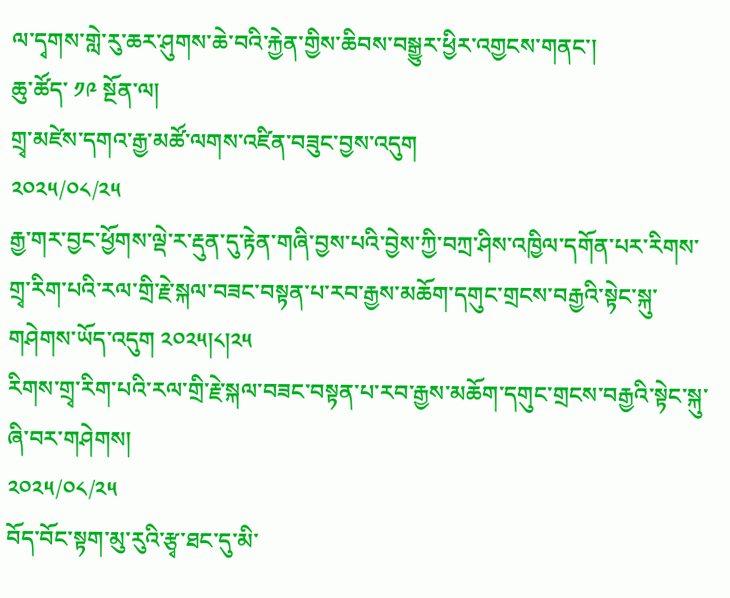ལ་དྭགས་གླེ་རུ་ཆར་ཤུགས་ཆེ་བའི་རྐྱེན་གྱིས་ཆིབས་བསྒྱུར་ཕྱིར་འགྱངས་གནང་།
ཆུ་ཚོད་ ༡༩ སྔོན་ལ།
གྲྭ་མཛེས་དགའ་རྒྱ་མཚོ་ལགས་འཛིན་བཟུང་བྱས་འདུག
༢༠༢༥/༠༨/༢༥
རྒྱ་གར་བྱང་ཕྱོགས་ལྡེ་ར་རྡུན་དུ་རྟེན་གཞི་བྱས་པའི་བྱེས་ཀྱི་བཀྲ་ཤིས་འཁྱིལ་དགོན་པར་རིགས་གྲྭ་རིག་པའི་རལ་གྲི་རྗེ་སྐལ་བཟང་བསྟན་པ་རབ་རྒྱས་མཆོག་དགུང་གྲངས་བརྒྱའི་སྟེང་སྐུ་གཤེགས་ཡོད་འདུག ༢༠༢༥།༨།༢༥
རིགས་གྲྭ་རིག་པའི་རལ་གྲི་རྗེ་སྐལ་བཟང་བསྟན་པ་རབ་རྒྱས་མཆོག་དགུང་གྲངས་བརྒྱའི་སྟེང་སྐུ་ཞི་བར་གཤེགས།
༢༠༢༥/༠༨/༢༥
བོད་བོང་སྟག་མུ་རུའི་རྩྭ་ཐང་དུ་མི་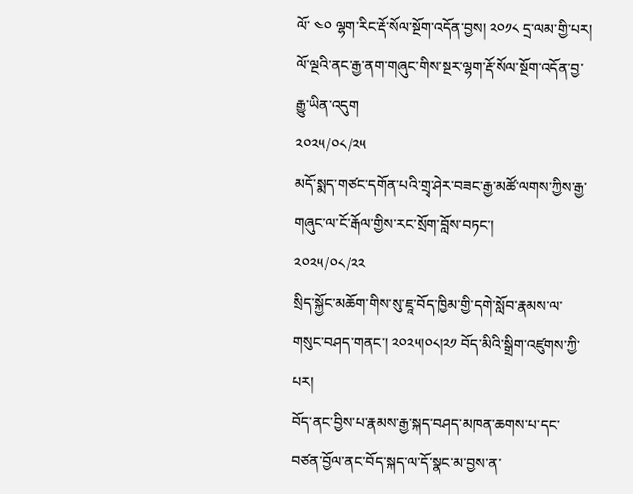ལོ་ ༤༠ ལྷག་རིང་རྡོ་སོལ་སྔོག་འདོན་བྱས། ༢༠༡༨ དྲ་ལམ་གྱི་པར།
ལོ་ལྔའི་ནང་རྒྱ་ནག་གཞུང་གིས་སྔར་ལྷག་རྡོ་སོལ་སྔོག་འདོན་བྱ་རྒྱུ་ཡིན་འདུག
༢༠༢༥/༠༨/༢༥
མདོ་སྨད་གཙང་དགོན་པའི་གྲྭ་ཤེར་བཟང་རྒྱ་མཚོ་ལགས་ཀྱིས་རྒྱ་གཞུང་ལ་ངོ་རྒོལ་གྱིས་རང་སྲོག་བློས་བཏང་།
༢༠༢༥/༠༨/༢༢
སྲིད་སྐྱོང་མཆོག་གིས་སུ་ཇཱ་བོད་ཁྱིམ་གྱི་དགེ་སློབ་རྣམས་ལ་གསུང་བཤད་གནང་། ༢༠༢༥།༠༨།༢༡ བོད་མིའི་སྒྲིག་འཛུགས་ཀྱི་པར།
བོད་ནང་བྱིས་པ་རྣམས་རྒྱ་སྐད་བཤད་མཁན་ཆགས་པ་དང་བཙན་བྱོལ་ནང་བོད་སྐད་ལ་དོ་སྣང་མ་བྱས་ན་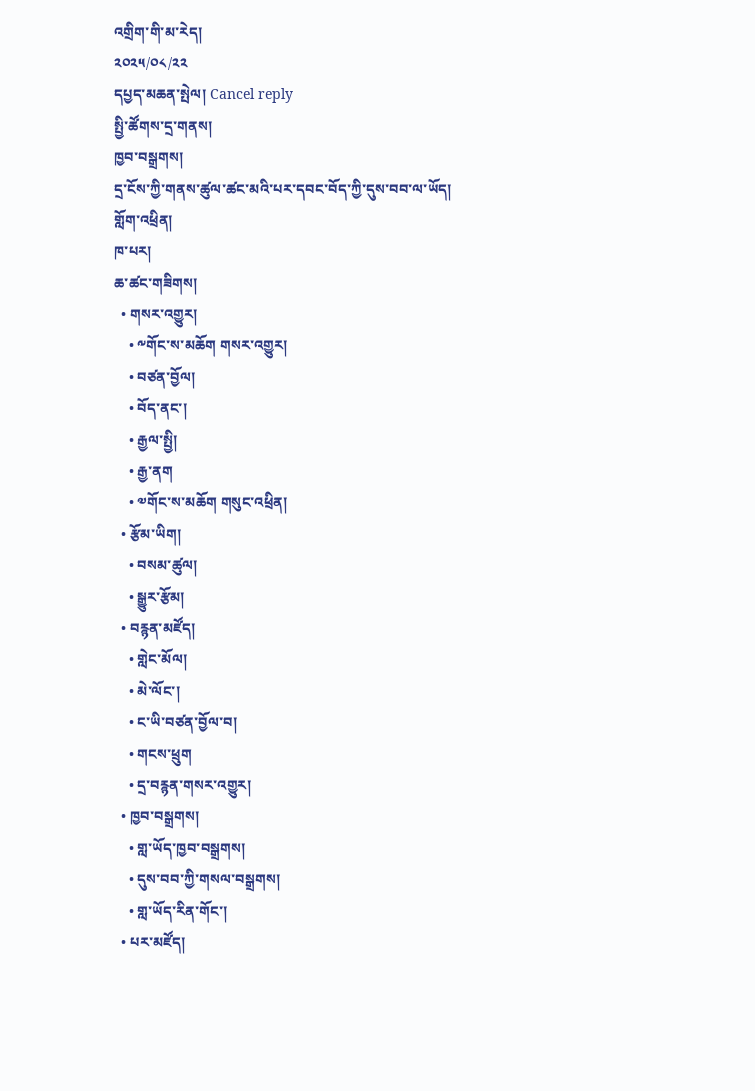འགྲིག་གི་མ་རེད།
༢༠༢༥/༠༨/༢༢
དཔྱད་མཆན་སྤེལ། Cancel reply
སྤྱི་ཚོགས་དྲ་གནས།
ཁྱབ་བསྒྲགས།
དྲ་ངོས་ཀྱི་གནས་ཚུལ་ཚང་མའི་པར་དབང་བོད་ཀྱི་དུས་བབ་ལ་ཡོད།
གློག་འཕྲིན།
ཁ་པར།
ཆ་ཚང་གཟིགས།
  • གསར་འགྱུར།
    • ༸གོང་ས་མཆོག གསར་འགྱུར།
    • བཙན་བྱོལ།
    • བོད་ནང་།
    • རྒྱལ་སྤྱི།
    • རྒྱ་ནག
    • ༧གོང་ས་མཆོག གསུང་འཕྲིན།
  • རྩོམ་ཡིག།
    • བསམ་ཚུལ།
    • སྒྱུར་རྩོམ།
  • བརྙན་མཛོད།
    • གླེང་མོལ།
    • མེ་ལོང་།
    • ང་ཡི་བཙན་བྱོལ་བ།
    • གངས་ཕྲུག
    • དྲ་བརྙན་གསར་འགྱུར།
  • ཁྱབ་བསྒྲགས།
    • གླ་ཡོད་ཁྱབ་བསྒྲགས།
    • དུས་བབ་ཀྱི་གསལ་བསྒྲགས།
    • གླ་ཡོད་རིན་གོང་།
  • པར་མཛོད།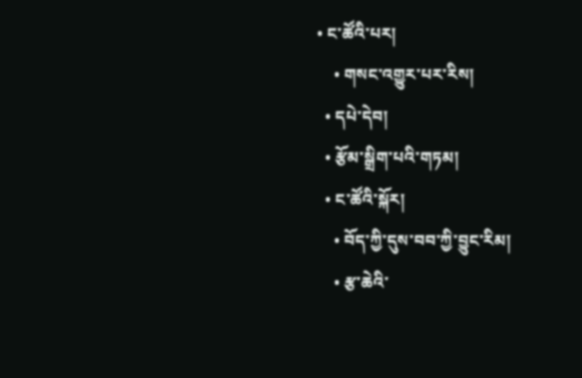• ང་ཚོའི་པར།
    • གསང་འགྱུར་པར་རིས།
  • དཔེ་དེབ།
  • རྩོམ་སྒྲིག་པའི་གཏམ།
  • ང་ཚོའི་སྐོར།
    • བོད་ཀྱི་དུས་བབ་ཀྱི་བྱུང་རིམ།
    • རྩ་ཆེའི་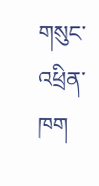གསུང་འཕྲིན་ཁག